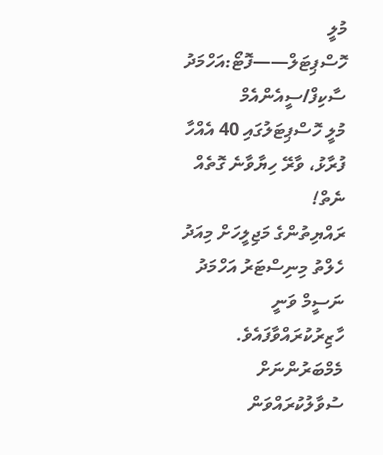މުލީ ހޮސްޕިޓަލް——ފޮޓޯ:އަހްމަދު ސާކިފް/ސީއެންއެމް
މުލީ ހޮސްޕިޓަލުގައި 40 އެއްހާ ފުރާޅު، ވާރޭ ހިޔާވާނެ ގޮތެއް ނެތް!
ރައްޔިތުންގެ މަޖިލީހަށް މިއަދު ހެލްތު މިނިސްޓަރު އަހްމަދު ނަސީމް ވަނީ ހާޒިރުކުރައްވާފައެވެ. މެމްބަރުންނަށް ސުވާލުކުރައްވަން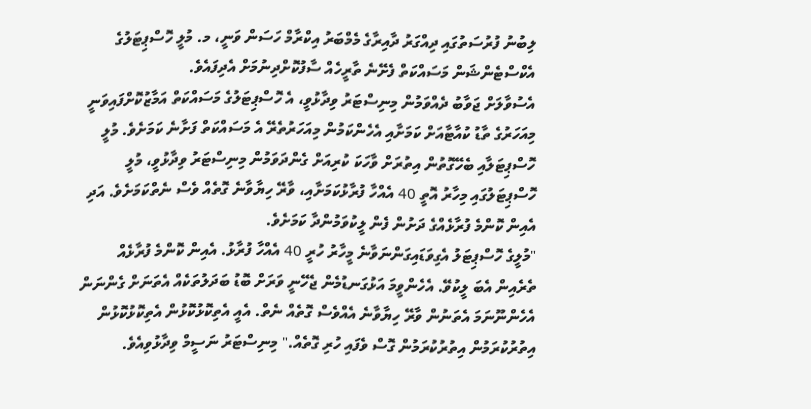ލިބުނު ފުރުސަތުގައި ދިއްގަރު ދާއިރާގެ މެމްބަރު އިކްރާމް ހަސަން ވަނީ، މ. މުލީ ހޮސްޕިޓަލުގެ އެކްސްޓެންޝަން މަސައްކަތް ފެށޭނެ ތާރީހެއް ސާފުކޮށްދިނުމަށް އެދިފައެވެ.
އެސުވާލަށް ޖަވާބު ދެއްވަމުން މިނިސްޓަރު ވިދާޅުވީ، އެ ހޮސްޕިޓަލުގެ މަސައްކަތް އަމާޒުކޮށްފައިވަނީ މިއަހަރުގެ ތާޑު ކުއާޓާއަށް ކަމަށާއި އެހެންކަމުން މިއަހަރުތެރޭ އެ މަސައްކަތް ފަށާނެ ކަމަށެވެ. މުލީ ހޮސްޕިޓަލާއި ބެހޭގޮތުން އިތުރަށް ވާހަކަ ކުރިއަށް ގެންދަވަމުން މިނިސްޓަރު ވިދާޅުވީ، މުލީ ހޮސްޕިޓަލުގައި މިހާރު އޮތީ 40 އެއްހާ ފުރާޅުކަމަށާއި، ވާރޭ ހިޔާވާނެ ގޮތެއް ވެސް ނެތްކަމަށެވެ. އަދި އެއިން ކޮންމެ ފުރާޅެއްގެ ދަށުން ފެން ލީކުވަމުންދާ ކަމަށެވެ.
"މުލީގެ ހޮސްޕިޓަލު އެގިވަޑައިގަންނަވާނެ މީހާރު ހުރީ 40 އެއްހާ ފުރާޅު. އެއިން ކޮންމެ ފުރާޅެއް ތެރެއިން އެބަ ލީކުވޭ. އެހެންވީމަ އަޅުގަނޑުމެން ޖެހޭނީ ވަރަށް ބޮޑު ބަދަލުތަކެއް އެތަނަށް ގެންނަން އެހެންނޫނަމަ އެތަނުން ވާރޭ ހިޔާވާނެ އެއްވެސް ގޮތެއް ނެތް. އެއީ އެތިކޮޅުކޮޅުން އެތިކޮޅުކޮޅުން އިތުރުކުރަމުން އިތުރުކުރަމުން ގޮސް ވެފައި ހުރި ގޮތެއް." މިނިސްޓަރު ނަސީމް ވިދާޅުވިއެވެ.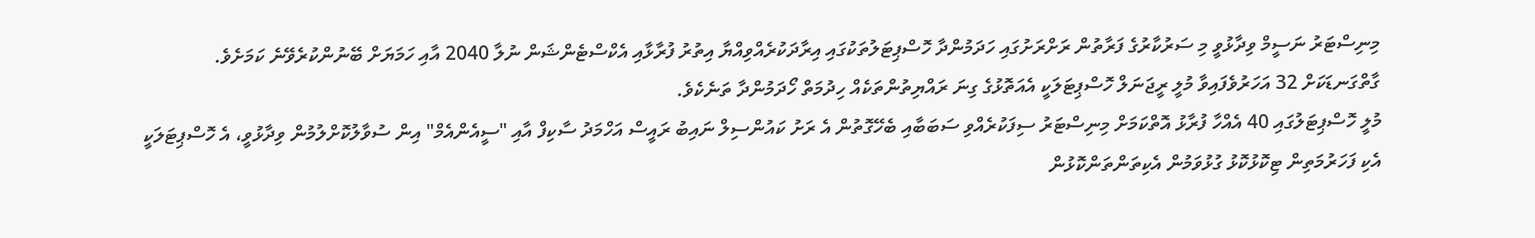މިނިސްޓަރު ނަސީމް ވިދާޅުވީ މި ސަރުކާރުގެ ފަރާތުން ރަށްރަށުގައި ހަދަމުންދާ ހޮސްޕިޓަލުތަކުގައި އިރާދަކުރެއްވިއްޔާ އިތުރު ފުރާޅާއި އެކްސްޓެންޝަން ނުލާ 2040 އާއި ހަމަޔަށް ބޭނުންކުރެވޭނެ ކަމަށެވެ.
ގާތްގަނޑަކަށް 32 އަހަރުވެފައިވާ މުލީ ރީޖަނަލް ހޮސްޕިޓަލަކީ އެއަތޮޅުގެ ގިނަ ރައްޔިތުންތަކެއް ހިދުމަތް ހޯދަމުންދާ ތަނެކެވެ.
މުލީ ހޮސްޕިޓަލުގައި 40 އެއްހާ ފުރާޅު އޮތްކަމަށް މިނިސްޓަރު ސިފަކުރެއްވި ސަބަބާއި ބެހޭގޮތުން އެ ރަށު ކައުންސިލް ނައިބު ރައީސް އަހްމަދު ސާކިފް އާއި "ސީއެންއެމް" އިން ސުވާލުކޮށްލުމުން ވިދާޅުވީ، އެ ހޮސްޕިޓަލަކީ އެކި ފަހަރުމަތިން ޓިކޮޅުކޮޅު ގުޅުވަމުން އެކިތަންތަންކޮޅުން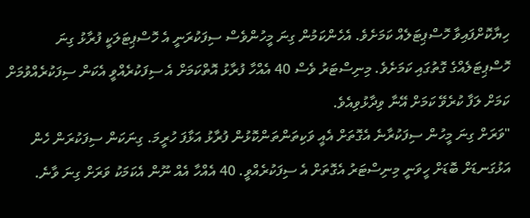ހިޔާކޮށްފައިވާ ހޮސްޕިޓަލެއް ކަމަށެވެ. އެހެންކަމުން ގިނަ މީހުންވެސް ސިފަކުރަނީ އެ ހޮސްޕިޓަލަކީ ފުރާޅު ގިނަ ހޮސްޕިޓަލެއްގެ ގޮތުގައި ކަމަށެވެ. މިނިސްޓަރު ވެސް 40 އެއްހާ ފުރާޅު އޮތްކަމަށް އެ ސިފަކުރެއްވީ އެކަން ސިފަކުރެއްވުމަށް ކަމަށް ލަފާ ކުރެވޭ ކަމަށް އޭނާ ވިދާޅުވިއެވެ.
"ވަރަށް ގިނަ މީހުން ސިފަކުރާނެ އެގޮތަށް އެއީ ވަކިތަންތަންކޮޅުން ފުރާޅު އަޅާފަ ހުރީމަ. ގިނަކަން ސިފަކުރަން ހެން އަޅުގަނޑަށް ބޮޑަށް ހީވަނީ މިނިސްޓަރު އެގޮތަށް އެ ސިފަކުރެއްވީ. 40 އެއްހާ އެއް ނޫން އެކަމަކު ވަރަށް ގިނަ ވާނެ.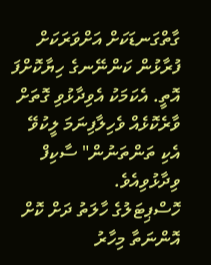ގާތްގަނޑަކަށް އަށްވަރަކަށް ފުރާޅުން ކަންނޭނގެ ހިޔާކޮށްފަ އޮތީ. އެކަމަކު އެވިދާޅުވި ގޮތަށް ވާރެކޮޅެއް ވެހިލާފިނަމަ ލީކުވޭ އެކި ތަންތަނުން" ސާކިފް ވިދާޅުވިއެވެ.
ހޮސްޕިޓަލުގެ ހާލަތު ދަށް ކޮށް އޮންނަތާ މިހާރު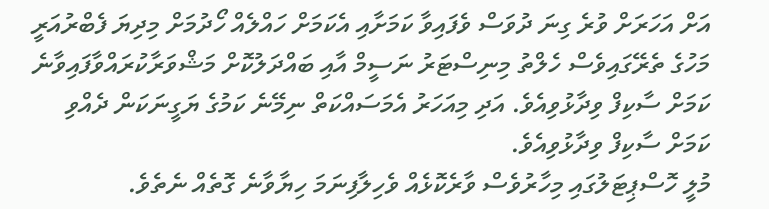އަށް އަހަރަށް ވުރެ ގިނަ ދުވަސް ވެފައިވާ ކަމަށާއި އެކަމަށް ހައްލެއް ހޯދުމަށް މިދިޔަ ފެބްރުއަރީ މަހުގެ ތެރޭގައިވެސް ހެލްތު މިނިސްޓަރު ނަސީމް އާއި ބައްދަލުކޮށް މަޝްވަރާކުރައްވާފައިވާނެ ކަމަށް ސާކިފް ވިދާޅުވިއެވެ. އަދި މިއަހަރު އެމަސައްކަތް ނިމޭނެ ކަމުގެ ޔަގީނަކަން ދެއްވި ކަމަށް ސާކިފް ވިދާޅުވިއެވެ.
މުލީ ހޮސްޕިޓަލުގައި މިހާރުވެސް ވާރެކޮޅެއް ވެހިލާފިނަމަ ހިޔާވާނެ ގޮތެއް ނެތެވެ.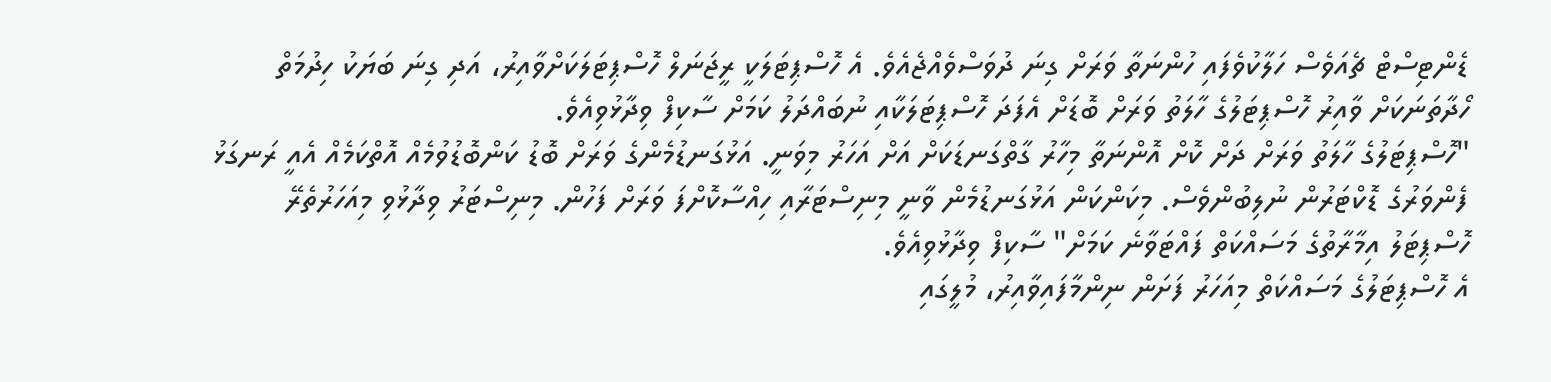ޑެންޓިސްޓް ޗެއަވެސް ހަލާކުވެފައި ހުންނަތާ ވަރަށް ގިނަ ދުވަސްވެއްޖެއެވެ. އެ ހޮސްޕިޓަލަކީ ރީޖަނަލް ހޮސްޕިޓަލަކަށްވާއިރު، އަދި ގިނަ ބަޔަކު ހިދުމަތް ހޯދާތަނަކަށް ވާއިރު ހޮސްޕިޓަލުގެ ހާލަތު ވަރަށް ބޮޑަށް އެފަދަ ހޮސްޕިޓަލަކާއި ނުބައްދަލު ކަމަށް ސާކިފް ވިދާޅުވިއެވެ.
"ހޮސްޕިޓަލުގެ ހާލަތު ވަރަށް ދަށް ކޮށް އޮންނަތާ މިހާރު ގާތްގަނޑަކަށް އަށް އަހަރު މިވަނީ. އަޅުގަނޑުމެންގެ ވަރަށް ބޮޑު ކަންބޮޑުވުމެއް އޮތްކަމެއް އެއީ ރަނގަޅު ފެންވަރުގެ ޑޮކްޓަރުން ނުލިބުންވެސް. މިކަންކަން އަޅުގަނޑުމެން ވާނީ މިނިސްޓަރާއި ހިއްސާކޮށްފަ ވަރަށް ފަހުން. މިނިސްޓަރު ވިދާޅުވި މިއަހަރުތެރޭ ހޮސްޕިޓަލު އިމާރާތުގެ މަސައްކަތް ފައްޓަވާނެ ކަމަށް" ސާކިފް ވިދާޅުވިއެވެ.
އެ ހޮސްޕިޓަލުގެ މަސައްކަތް މިއަހަރު ފަށަން ނިންމާފައިވާއިރު، މުލީގައި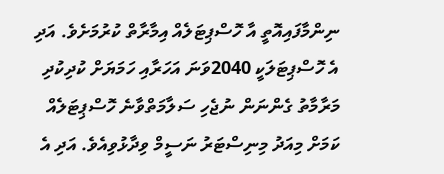ނިންމާފައިއޮތީ އާ ހޮސްޕިޓަލެއް އިމާރާތް ކުރުމަށެވެ. އަދި އެ ހޮސްޕިޓަލަކީ 2040ވަނަ އަހަރާއި ހަމަޔަށް ކުދިކުދި މަރާމާތު ގެންނަން ނުޖެހި ސަލާމަތްވާނެ ހޮސްޕިޓަލެއް ކަމަށް މިއަދު މިނިސްޓަރު ނަސީމް ވިދާޅުވިއެވެ. އަދި އެ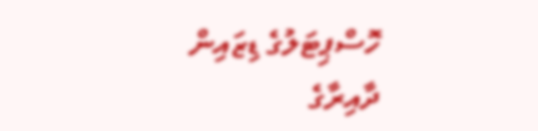ހޮސްޕިޓަލުގެ ޑިޒައިން ދާއިރާގެ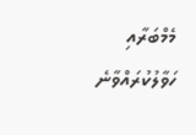މެމްބަރާއި ހަވާލުކުރައްވާނެ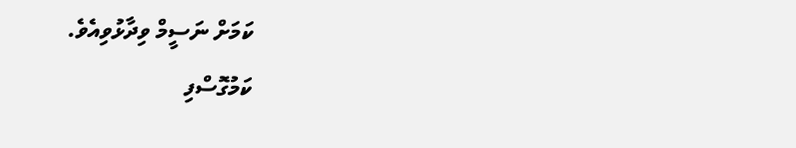ކަމަށް ނަސީމް ވިދާޅުވިއެވެ.
ކަމުގޮސްފި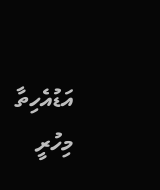އަޑުއެހިތާ މިހުރީ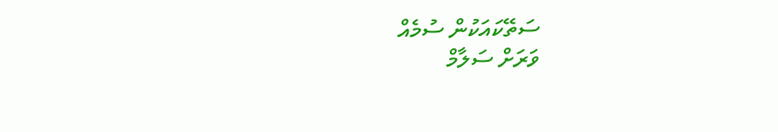ސަތޭކައަކުން ސުމެއް
ވަރަށް ސަލާމް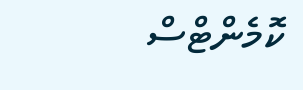ކޮމެންޓްސް